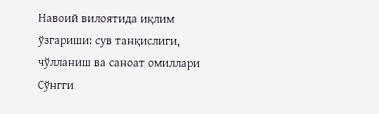Навоий вилоятида иқлим ўзгариши: сув танқислиги, чўлланиш ва саноат омиллари
Сўнгги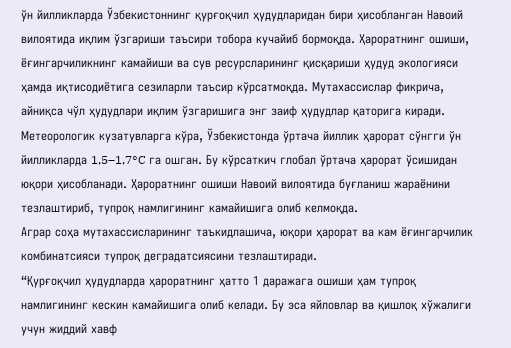ўн йилликларда Ўзбекистоннинг қурғоқчил ҳудудларидан бири ҳисобланган Навоий вилоятида иқлим ўзгариши таъсири тобора кучайиб бормоқда. Ҳароратнинг ошиши, ёғингарчиликнинг камайиши ва сув ресурсларининг қисқариши ҳудуд экологияси ҳамда иқтисодиётига сезиларли таъсир кўрсатмоқда. Мутахассислар фикрича, айниқса чўл ҳудудлари иқлим ўзгаришига энг заиф ҳудудлар қаторига киради.
Метеорологик кузатувларга кўра, Ўзбекистонда ўртача йиллик ҳарорат сўнгги ўн йилликларда 1,5–1,7°C га ошган. Бу кўрсаткич глобал ўртача ҳарорат ўсишидан юқори ҳисобланади. Ҳароратнинг ошиши Навоий вилоятида буғланиш жараёнини тезлаштириб, тупроқ намлигининг камайишига олиб келмоқда.
Аграр соҳа мутахассисларининг таъкидлашича, юқори ҳарорат ва кам ёғингарчилик комбинатсияси тупроқ деградатсиясини тезлаштиради.
“Қурғоқчил ҳудудларда ҳароратнинг ҳатто 1 даражага ошиши ҳам тупроқ намлигининг кескин камайишига олиб келади. Бу эса яйловлар ва қишлоқ хўжалиги учун жиддий хавф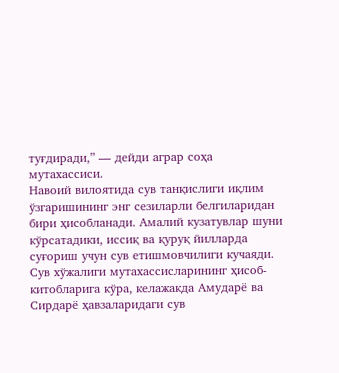туғдиради,” — дейди аграр соҳа мутахассиси.
Навоий вилоятида сув танқислиги иқлим ўзгаришининг энг сезиларли белгиларидан бири ҳисобланади. Амалий кузатувлар шуни кўрсатадики, иссиқ ва қуруқ йилларда суғориш учун сув етишмовчилиги кучаяди.
Сув хўжалиги мутахассисларининг ҳисоб-китобларига кўра, келажакда Амударё ва Сирдарё ҳавзаларидаги сув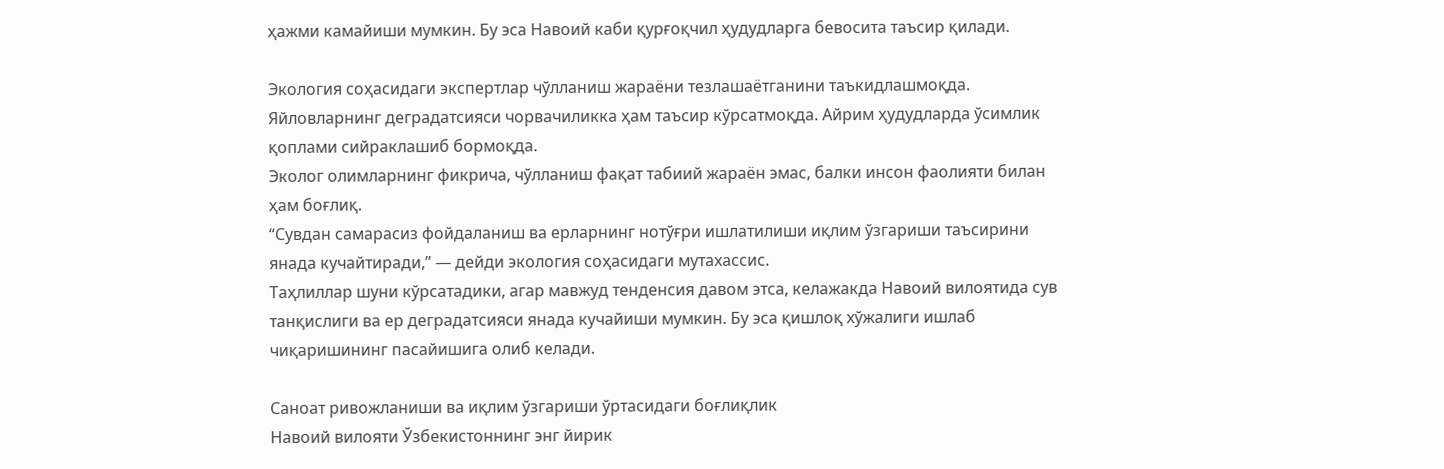ҳажми камайиши мумкин. Бу эса Навоий каби қурғоқчил ҳудудларга бевосита таъсир қилади.

Экология соҳасидаги экспертлар чўлланиш жараёни тезлашаётганини таъкидлашмоқда. Яйловларнинг деградатсияси чорвачиликка ҳам таъсир кўрсатмоқда. Айрим ҳудудларда ўсимлик қоплами сийраклашиб бормоқда.
Эколог олимларнинг фикрича, чўлланиш фақат табиий жараён эмас, балки инсон фаолияти билан ҳам боғлиқ.
“Сувдан самарасиз фойдаланиш ва ерларнинг нотўғри ишлатилиши иқлим ўзгариши таъсирини янада кучайтиради,” — дейди экология соҳасидаги мутахассис.
Таҳлиллар шуни кўрсатадики, агар мавжуд тенденсия давом этса, келажакда Навоий вилоятида сув танқислиги ва ер деградатсияси янада кучайиши мумкин. Бу эса қишлоқ хўжалиги ишлаб чиқаришининг пасайишига олиб келади.

Саноат ривожланиши ва иқлим ўзгариши ўртасидаги боғлиқлик
Навоий вилояти Ўзбекистоннинг энг йирик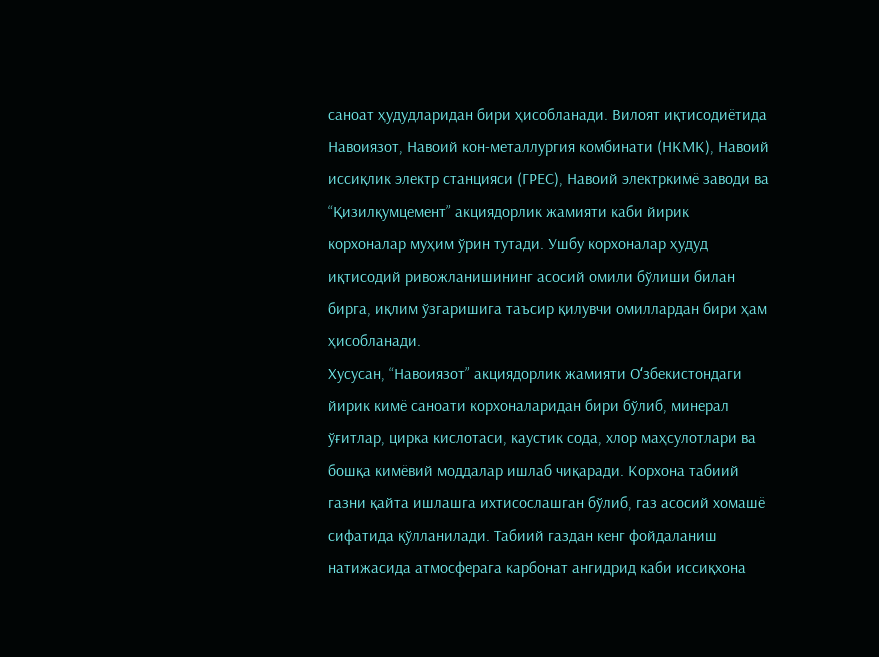саноат ҳудудларидан бири ҳисобланади. Вилоят иқтисодиётида Навоиязот, Навоий кон-металлургия комбинати (НКМК), Навоий иссиқлик электр станцияси (ГРЕС), Навоий электркимё заводи ва “Қизилқумцемент” акциядорлик жамияти каби йирик корхоналар муҳим ўрин тутади. Ушбу корхоналар ҳудуд иқтисодий ривожланишининг асосий омили бўлиши билан бирга, иқлим ўзгаришига таъсир қилувчи омиллардан бири ҳам ҳисобланади.
Хусусан, “Навоиязот” акциядорлик жамияти Оʻзбекистондаги йирик кимё саноати корхоналаридан бири бўлиб, минерал ўғитлар, цирка кислотаси, каустик сода, хлор маҳсулотлари ва бошқа кимёвий моддалар ишлаб чиқаради. Корхона табиий газни қайта ишлашга ихтисослашган бўлиб, газ асосий хомашё сифатида қўлланилади. Табиий газдан кенг фойдаланиш натижасида атмосферага карбонат ангидрид каби иссиқхона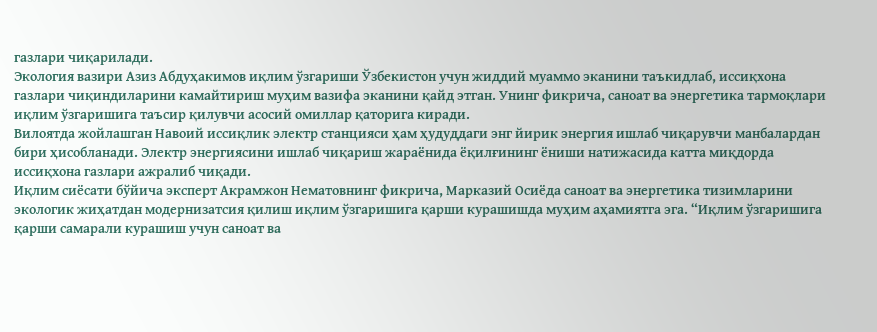газлари чиқарилади.
Экология вазири Азиз Абдуҳакимов иқлим ўзгариши Ўзбекистон учун жиддий муаммо эканини таъкидлаб, иссиқхона газлари чиқиндиларини камайтириш муҳим вазифа эканини қайд этган. Унинг фикрича, саноат ва энергетика тармоқлари иқлим ўзгаришига таъсир қилувчи асосий омиллар қаторига киради.
Вилоятда жойлашган Навоий иссиқлик электр станцияси ҳам ҳудуддаги энг йирик энергия ишлаб чиқарувчи манбалардан бири ҳисобланади. Электр энергиясини ишлаб чиқариш жараёнида ёқилғининг ёниши натижасида катта миқдорда иссиқхона газлари ажралиб чиқади.
Иқлим сиёсати бўйича эксперт Акрамжон Нематовнинг фикрича, Марказий Осиёда саноат ва энергетика тизимларини экологик жиҳатдан модернизатсия қилиш иқлим ўзгаришига қарши курашишда муҳим аҳамиятга эга. “Иқлим ўзгаришига қарши самарали курашиш учун саноат ва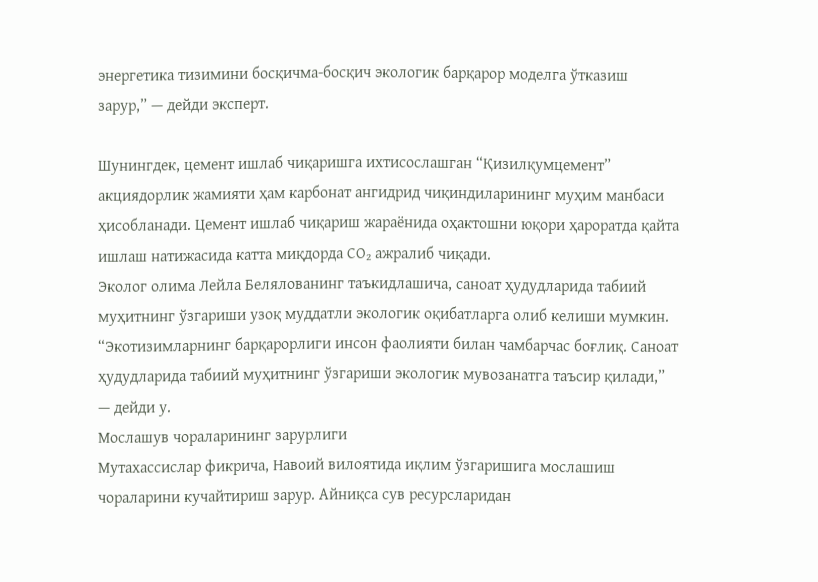энергетика тизимини босқичма-босқич экологик барқарор моделга ўтказиш зарур,” — дейди эксперт.

Шунингдек, цемент ишлаб чиқаришга ихтисослашган “Қизилқумцемент” акциядорлик жамияти ҳам карбонат ангидрид чиқиндиларининг муҳим манбаси ҳисобланади. Цемент ишлаб чиқариш жараёнида оҳактошни юқори ҳароратда қайта ишлаш натижасида катта миқдорда CО₂ ажралиб чиқади.
Эколог олима Лейла Белялованинг таъкидлашича, саноат ҳудудларида табиий муҳитнинг ўзгариши узоқ муддатли экологик оқибатларга олиб келиши мумкин.
“Экотизимларнинг барқарорлиги инсон фаолияти билан чамбарчас боғлиқ. Саноат ҳудудларида табиий муҳитнинг ўзгариши экологик мувозанатга таъсир қилади,” — дейди у.
Мослашув чораларининг зарурлиги
Мутахассислар фикрича, Навоий вилоятида иқлим ўзгаришига мослашиш чораларини кучайтириш зарур. Айниқса сув ресурсларидан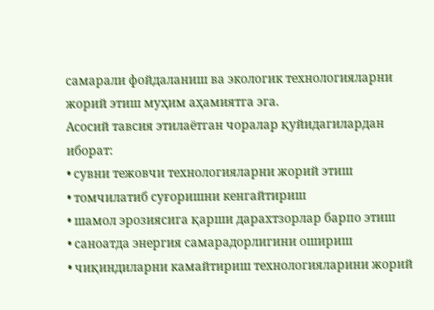самарали фойдаланиш ва экологик технологияларни жорий этиш муҳим аҳамиятга эга.
Асосий тавсия этилаётган чоралар қуйидагилардан иборат:
• сувни тежовчи технологияларни жорий этиш
• томчилатиб суғоришни кенгайтириш
• шамол эрозиясига қарши дарахтзорлар барпо этиш
• саноатда энергия самарадорлигини ошириш
• чиқиндиларни камайтириш технологияларини жорий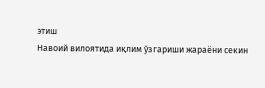этиш
Навоий вилоятида иқлим ўзгариши жараёни секин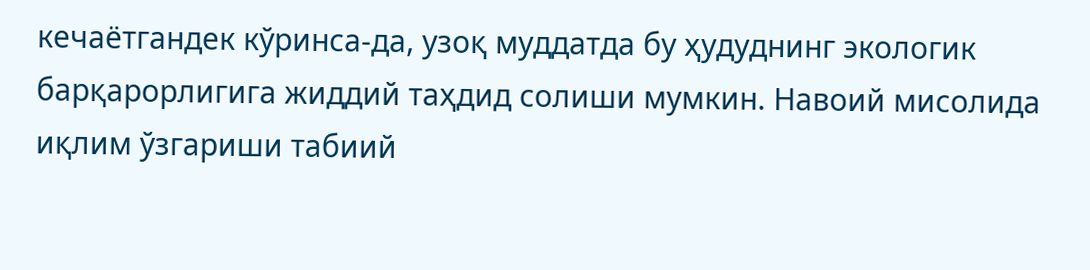кечаётгандек кўринса-да, узоқ муддатда бу ҳудуднинг экологик барқарорлигига жиддий таҳдид солиши мумкин. Навоий мисолида иқлим ўзгариши табиий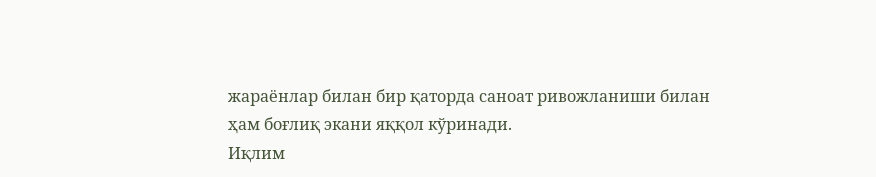жараёнлар билан бир қаторда саноат ривожланиши билан ҳам боғлиқ экани яққол кўринади.
Иқлим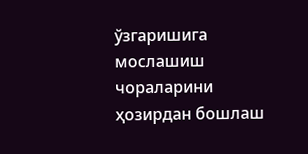ўзгаришига мослашиш чораларини ҳозирдан бошлаш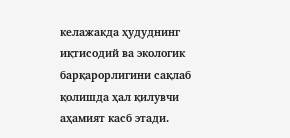келажакда ҳудуднинг иқтисодий ва экологик барқарорлигини сақлаб қолишда ҳал қилувчи аҳамият касб этади.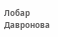Лобар Давронова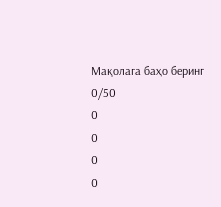Mақолага баҳо беринг
0/50
0
0
0
0